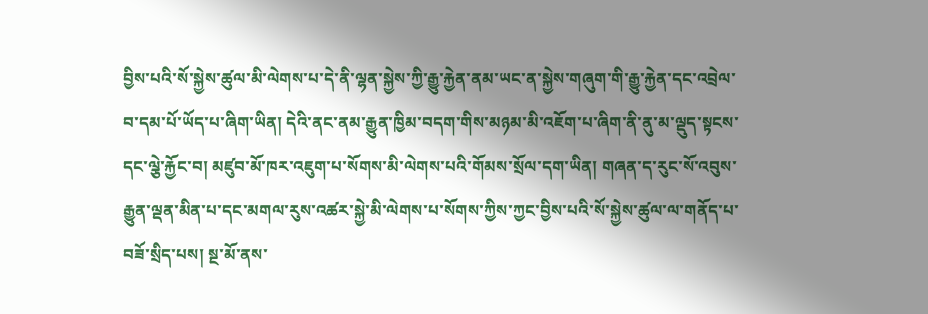བྱིས་པའི་སོ་སྐྱེས་ཚུལ་མི་ལེགས་པ་དེ་ནི་ལྷན་སྐྱེས་ཀྱི་རྒྱུ་རྐྱེན་ནམ་ཡང་ན་སྐྱེས་གཞུག་གི་རྒྱུ་རྐྱེན་དང་འབྲེལ་བ་དམ་པོ་ཡོད་པ་ཞིག་ཡིན། དེའི་ནང་ནམ་རྒྱུན་ཁྱིམ་བདག་གིས་མཉམ་མི་འཇོག་པ་ཞིག་ནི་ནུ་མ་ལྡུད་སྟངས་དང་ལྕེ་རྐྱོང་བ། མཛུབ་མོ་ཁར་འཇུག་པ་སོགས་མི་ལེགས་པའི་གོམས་སྲོལ་དག་ཡིན། གཞན་ད་རུང་སོ་འབུས་རྒྱུན་ལྡན་མིན་པ་དང་མགལ་རུས་འཚར་སྐྱེ་མི་ལེགས་པ་སོགས་ཀྱིས་ཀྱང་བྱིས་པའི་སོ་སྐྱེས་ཚུལ་ལ་གནོད་པ་བཟོ་སྲིད་པས། སྔ་མོ་ནས་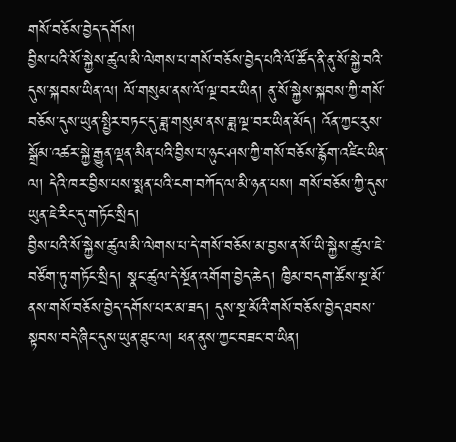གསོ་བཅོས་བྱེད་དགོས།
བྱིས་པའི་སོ་སྐྱེས་ཚུལ་མི་ལེགས་པ་གསོ་བཅོས་བྱེད་པའི་ལོ་ཚོད་ནི་ནུ་སོ་སྐྱེ་བའི་དུས་སྐབས་ཡིན་ལ། ལོ་གསུམ་ནས་ལོ་ལྔ་བར་ཡིན། ནུ་སོ་སྐྱེས་སྐབས་ཀྱི་གསོ་བཅོས་དུས་ཡུན་སྤྱིར་བཏང་དུ་ཟླ་གསུམ་ནས་ཟླ་ལྔ་བར་ཡིན་མོད། འོན་ཀྱང་རུས་སྒྲོམ་འཚར་སྐྱེ་རྒྱུན་ལྡན་མིན་པའི་བྱིས་པ་ཉུང་ཤས་ཀྱི་གསོ་བཅོས་རྙོག་འཛིང་ཡིན་ལ། དེའི་ཁར་བྱིས་པས་སྨན་པའི་ངག་བཀོད་ལ་མི་ཉན་པས། གསོ་བཅོས་ཀྱི་དུས་ཡུན་ཇེ་རིང་དུ་གཏོང་སྲིད།
བྱིས་པའི་སོ་སྐྱེས་ཚུལ་མི་ལེགས་པ་དེ་གསོ་བཅོས་མ་བྱས་ན་སོ་ཡི་སྐྱེས་ཚུལ་ཇེ་བཙོག་ཏུ་གཏོང་སྲིད། སྣང་ཚུལ་དེ་སྔོན་འགོག་བྱེད་ཆེད། ཁྱིམ་བདག་ཚོས་སྔ་མོ་ནས་གསོ་བཅོས་བྱེད་དགོས་པར་མ་ཟད། དུས་སྔ་མོའི་གསོ་བཅོས་བྱེད་ཐབས་སྟབས་བདེ་ཞིང་དུས་ཡུན་ཐུང་ལ། ཕན་ནུས་ཀྱང་བཟང་བ་ཡིན།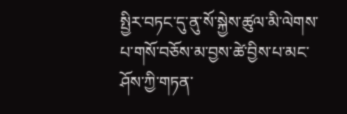སྤྱིར་བཏང་དུ་ནུ་སོ་སྐྱེས་ཚུལ་མི་ལེགས་པ་གསོ་བཅོས་མ་བྱས་ཚེ་བྱིས་པ་མང་ཤོས་ཀྱི་གཏན་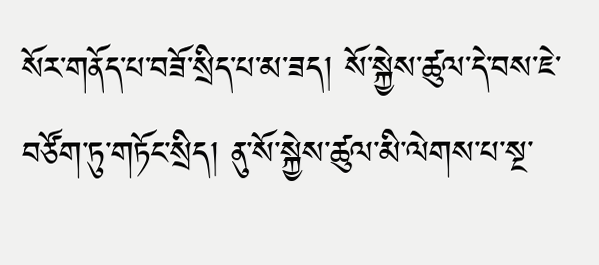སོར་གནོད་པ་བཟོ་སྲིད་པ་མ་ཟད། སོ་སྐྱེས་ཚུལ་དེ་བས་ཇེ་བཙོག་ཏུ་གཏོང་སྲིད། ནུ་སོ་སྐྱེས་ཚུལ་མི་ལེགས་པ་སྔ་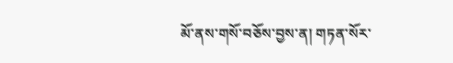མོ་ནས་གསོ་བཅོས་བྱས་ན། གཏན་སོར་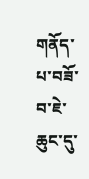གནོད་པ་བཟོ་བ་ཇེ་ཆུང་དུ་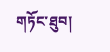གཏོང་ཐུབ།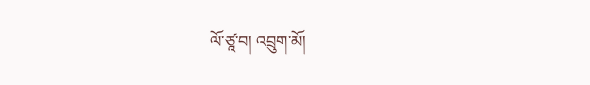ལོ་ཙཱ་བ། འབྲུག་མོ།